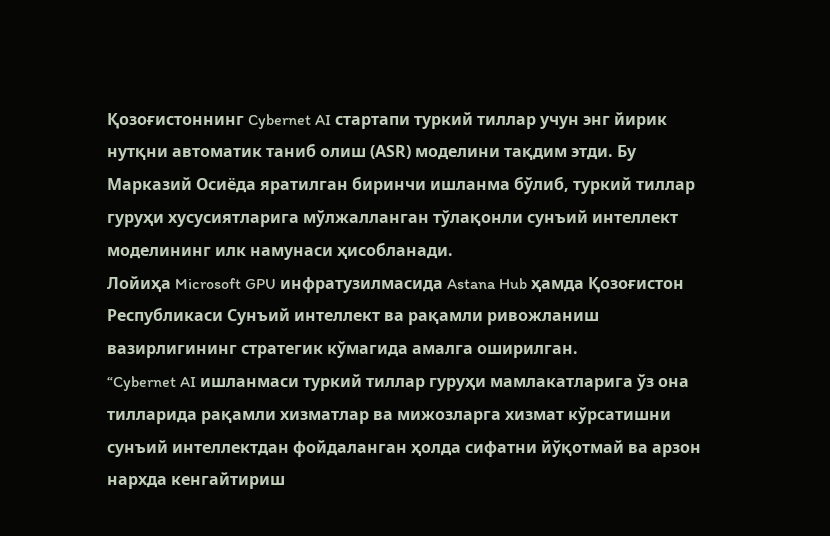Қозоғистоннинг Cybernet AI стартапи туркий тиллар учун энг йирик нутқни автоматик таниб олиш (АSR) моделини тақдим этди. Бу Марказий Осиёда яратилган биринчи ишланма бўлиб, туркий тиллар гуруҳи хусусиятларига мўлжалланган тўлақонли сунъий интеллект моделининг илк намунаси ҳисобланади.
Лойиҳа Microsoft GPU инфратузилмасида Astana Hub ҳамда Қозоғистон Республикаси Сунъий интеллект ва рақамли ривожланиш вазирлигининг стратегик кўмагида амалга оширилган.
“Cybernet AI ишланмаси туркий тиллар гуруҳи мамлакатларига ўз она тилларида рақамли хизматлар ва мижозларга хизмат кўрсатишни сунъий интеллектдан фойдаланган ҳолда сифатни йўқотмай ва арзон нархда кенгайтириш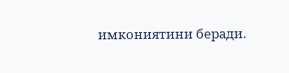имкониятини беради.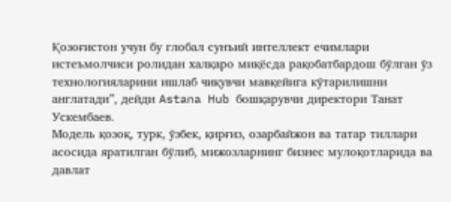Қозоғистон учун бу глобал сунъий интеллект ечимлари истеъмолчиси ролидан халқаро миқёсда рақобатбардош бўлган ўз технологияларини ишлаб чиқувчи мавқейига кўтарилишни англатади”, дейди Astana Hub бошқарувчи директори Танат Ускембаев.
Модель қозоқ, турк, ўзбек, қирғиз, озарбайжон ва татар тиллари асосида яратилган бўлиб, мижозларнинг бизнес мулоқотларида ва давлат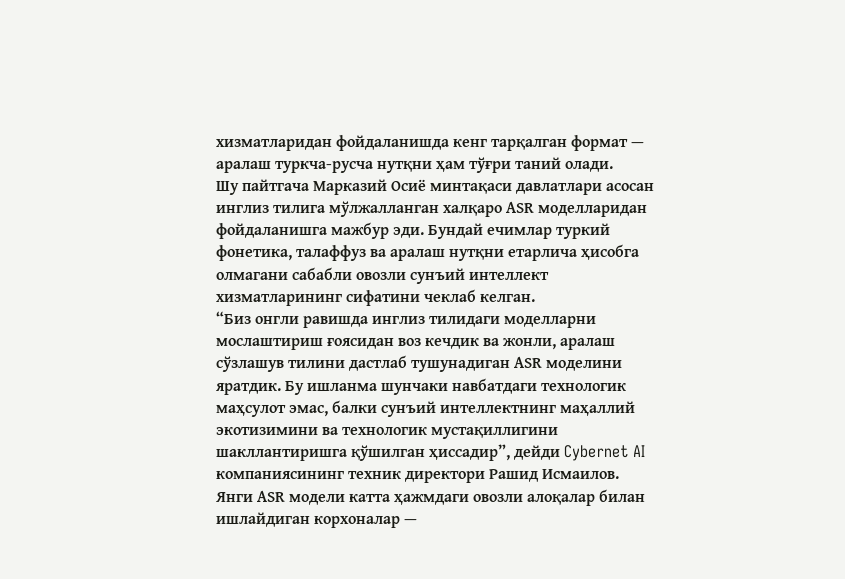хизматларидан фойдаланишда кенг тарқалган формат — аралаш туркча-русча нутқни ҳам тўғри таний олади.
Шу пайтгача Марказий Осиё минтақаси давлатлари асосан инглиз тилига мўлжалланган халқаро АSR моделларидан фойдаланишга мажбур эди. Бундай ечимлар туркий фонетика, талаффуз ва аралаш нутқни етарлича ҳисобга олмагани сабабли овозли сунъий интеллект хизматларининг сифатини чеклаб келган.
“Биз онгли равишда инглиз тилидаги моделларни мослаштириш ғоясидан воз кечдик ва жонли, аралаш сўзлашув тилини дастлаб тушунадиган АSR моделини яратдик. Бу ишланма шунчаки навбатдаги технологик маҳсулот эмас, балки сунъий интеллектнинг маҳаллий экотизимини ва технологик мустақиллигини шакллантиришга қўшилган ҳиссадир”, дейди Cybernet AI компаниясининг техник директори Рашид Исмаилов.
Янги АSR модели катта ҳажмдаги овозли алоқалар билан ишлайдиган корхоналар —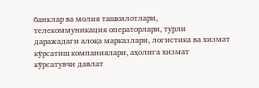банклар ва молия ташкилотлари, телекоммуникация операторлари, турли даражадаги алоқа марказлари, логистика ва хизмат кўрсатиш компаниялари, аҳолига хизмат кўрсатувчи давлат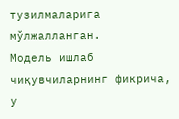тузилмаларига мўлжалланган.
Модель ишлаб чиқувчиларнинг фикрича, у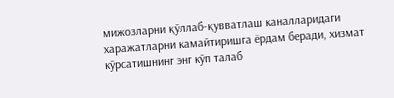мижозларни қўллаб-қувватлаш каналларидаги харажатларни камайтиришга ёрдам беради, хизмат кўрсатишнинг энг кўп талаб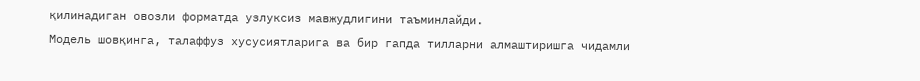қилинадиган овозли форматда узлуксиз мавжудлигини таъминлайди.
Модель шовқинга, талаффуз хусусиятларига ва бир гапда тилларни алмаштиришга чидамли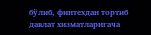бўлиб, финтехдан тортиб давлат хизматларигача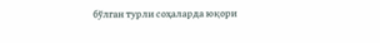бўлган турли соҳаларда юқори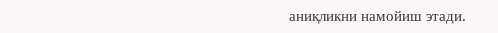аниқликни намойиш этади.